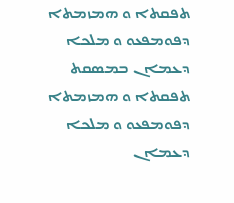ܬܦܩܬܐ ܘ ܗܡܙܡܬܐ ܕܦܘܡܦܥܘ ܘ ܡܠܟܐ ܕܥܡܐܢ ܒܡܣܩܬ
ܬܦܩܬܐ ܘ ܗܡܙܡܬܐ ܕܦܘܡܦܥܘ ܘ ܡܠܟܐ ܕܥܡܐܢ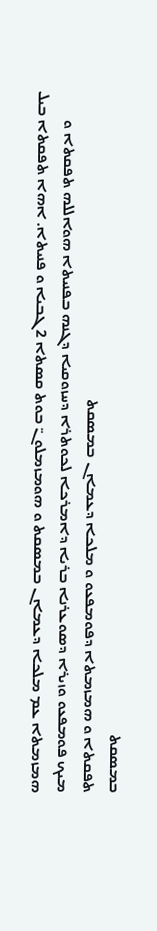ܒܡܣܩܬ
ܬܦܩܬܐ ܘ ܗܡܙܡܬܐ ܕܦܘܡܦܥܘ ܘ ܡܠܟܐ ܕܥܡܐܢ ܒܡܣܩܬ
ܡܝܟ ܦܘܡܦܥܘ ܘܙܝܪܐ ܕܣܘܥܪܢܐ ܒܪܝܐ ܕܐܡܪܟܐ ܠܟܘܬܪܐ ܕܚܙܘܩܝܐ ܕܓܢܗ ܒܦܢܝܬܐ ܗܘܐܠܠܗ ܬܦܩܬܐ ܘ ܗܡܙܡܬܐ ܥܡ ܡܠܟܐ ܕܥܡܐܢ ܒܡܣܩܬ ܘ ܗܘܡܙܡܠܘܢ̈ ܒܘܬ ܩܣܬܐ 2 ܓܒܝܐ ܘ ܦܢܝܬܐ. ܐܗܐ ܬܦܩܬܐ ܒܝܠ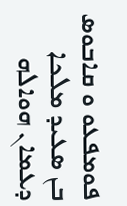ܦܘܡܦܥܘ ܘ ܩܐܒܘܣ ܒܢ ܣܥܝܕ ܡܠܟܐ ܕܥܡܐܢ ܗܘܐܠܗ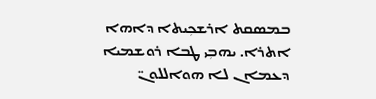ܒܡܣܩܬ ܐܪܫܟܼܝܬܐ ܕܐܗܐ ܐܬܪܐ. ܝܗܒܼܝ ܛܒܐ ܪܘܫܡܝܐ ܕܥܡܐܢ ܠܐ ܗܘܐܠܠܘܢ̈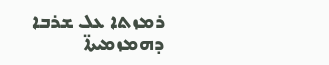ܪܡܙܬܐ ܥܠ ܫܪܒܐ ܕܗܡܙܡܝܬܐ̈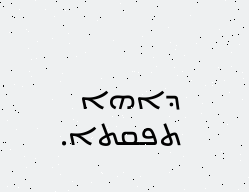ܕܐܗܐ ܬܦܩܬܐ.